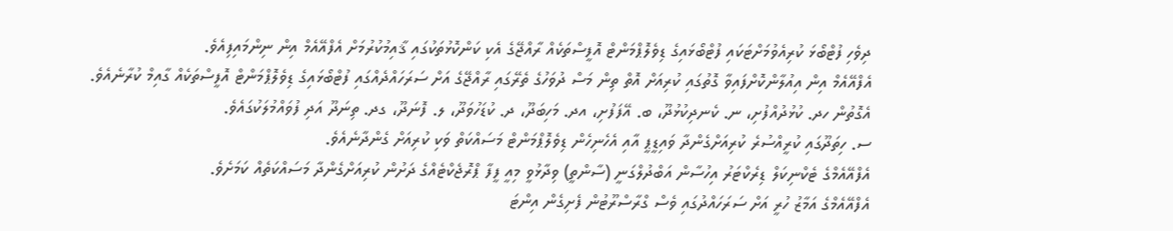ދިވެހި ފުޓްބޯޅަ ކުރިއެވުމަށްޓަކައި ފުޓްބޯޅައިގެ ޑިވެލޮޕްމަންޓް އޮފީސްތަކެއް ރާއްޖޭގެ އެކި ކަންކޮޅުތަކުގައި ޤާއިމުކުރުމަށް އެފްއޭއެމް އިން ނިންމައިފިއެވެ.
އެފްއޭއެމް އިން އިއުލާންކޮށްފައިވާ ގޮތުގައި ކުރިއަށް އޮތް ތިން މަސް ދުވަހުގެ ތެރޭގައި ރާއްޖޭގެ އަށް ސަރަހައްދެއްގައި ފުޓްބޯޅައިގެ ޑިވެލޮޕްމަންޓް އޮފީސްތަކެއް ގާއިމް ކުރާނެއެވެ.
އެގޮތުން ހދ. ކުޅުދުއްފުށި، ނ. ކެނދިކުޅުދޫ، ބ. އޭފަފުށި، އދ. މަހިބަދޫ، ދ. ކުޑަހުވަދޫ، ލ. ފޮނަދޫ، ގދ. ތިނަދޫ އަދި ފުވައްމުލަކުގައެވެ.
ސ. ހިތަދޫގައި ކުރީއްސުރެ ކުރިއަށްގެންދާ ވައިޑީޕީ އާއި އެހެނިހެން ޑިވެލޮޕްމަންޓް މަސައްކަތް ވަކި ކުރިއަށް ގެންދާނެއެވެ.
އެފްއޭއެމްގެ ޓެކްނިކަލް ޑިރެކްޓަރު އިހުސާން އަބްދުލްގަނީ (ސާންތީ) ވިދާޅުވީ މިއީ ފީފާ ޕްރޮޖެކްޓެއްގެ ދަށުން ކުރިއަށްގެންދާ މަސައްކަތެއް ކަމަށެވެ.
އެފްއޭއެމްގެ އަމާޒު ހުރީ އަށް ސަރަހައްދުގައި ވެސް ގްރާސްރޫޓުން ފެށިގެން އިންޓަ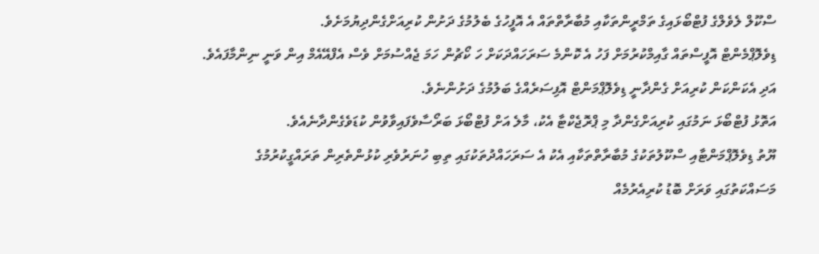ސްކޫލް ލެވެލްގެ ފުޓްބޯޅައިގެ ތަމްރީންތަކާއި މުބާރާތްތައް އެ އޮފީހުގެ ބެލުމުގެ ދަށުން ކުރިއަށްގެންދިޔުމަށެވެ.
ޑިވެލޮޕްމެންޓް އޮފީސްތައް ގާއިމްކުރުމަށް ފަހު އެ ކޮންމެ ސަރަހައްދަކަށް ހަ ކޯޗުން ހަމަ ޖެއްސުމަށް ވެސް އެފްއޭއެމް އިން ވަނީ ނިންމާފައެވެ. އަދި އެކަންކަން ކުރިއަށް ގެންދާނީ ޑިވެލޮޕްމަންޓް އޮފިސަރެއްގެ ބަލުމުގެ ދަށުންނެވެ.
އަތޮޅު ފުޓްބޯޅަ ނަމުގައި ކުރިއަށްގެންދާ މި ޕްރޮޖެކްޓާ އެކު، މާލެ އަށް ފުޓްބޯޅަ ބަރޯސާވެފައިވާވުން ކުޑަވެގެންދާނެއެވެ.
ޔޫތު ޑިވެލޮޕްމަންޓާއި ސްކޫލުތަކުގެ މުބާރާތްތަކާއި އެކު އެ ސަރަހައްދުތަކުގައި ތިބި ހުނަރުވެރި ކުޅުންތެރިން ތަރައްގީކުރުމުގެ މަސައްކަތުގައި ވަރަށް ބޮޑު ކުރިއެރުމެއް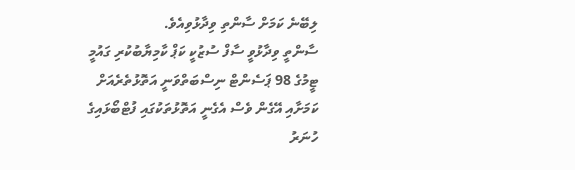ލިބޭނެ ކަމަށް ސާންތި ވިދާޅުވިއެވެ.
ސާންތީ ވިދާޅުވީ ސާފް ސުޒުކީ ކަޕް ކާމިޔާބުކުރި ގައުމީ ޓީމުގެ 98 ޕަސެންޓް ނިސްބަތްވަނީ އަތޮޅުތެރެއަށް ކަމަށާއި އޭގެން ވެސް އެގެނީ އަތޮޅުތަކުގައި ފުޓްބޯޅައިގެ ހުނަރު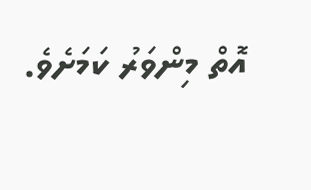އޮތް މިންވަރު ކަމަށެވެ.